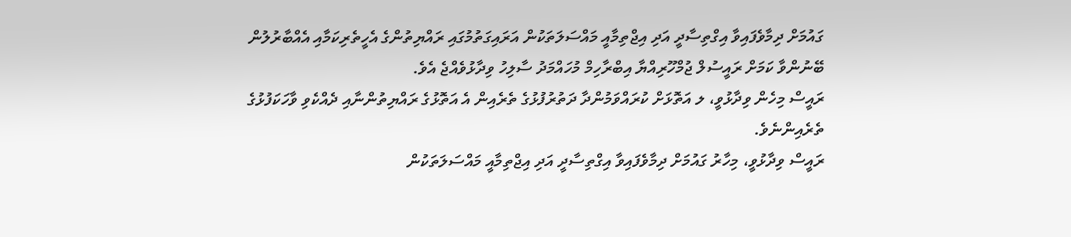ގައުމަށް ދިމާވެފައިވާ އިގްތިސާދީ އަދި އިޖްތިމާއީ މައްސަލަތަކުން އަރައިގަތުމުގައި ރައްޔިތުންގެ އެހީތެރިކަމާއި އެއްބާރުލުން ބޭނުންވާ ކަމަށް ރައީސުލް ޖުމްހޫރިއްޔާ އިބްރާހިމް މުހައްމަދު ސާލިހު ވިދާޅުވެއްޖެ އެވެ.
ރައީސް މިހެން ވިދާޅުވީ، ލ އަތޮޅަށް ކުރައްވަމުންދާ ދަތުރުފުޅުގެ ތެރެއިން އެ އަތޮޅުގެ ރައްޔިތުންނާއި ދެއްކެވި ވާހަކަފުޅުގެ ތެރެއިންނެވެ.
ރައީސް ވިދާޅުވީ، މިހާރު ގައުމަށް ދިމާވެފައިވާ އިގްތިސާދީ އަދި އިޖްތިމާއީ މައްސަލަތަކުން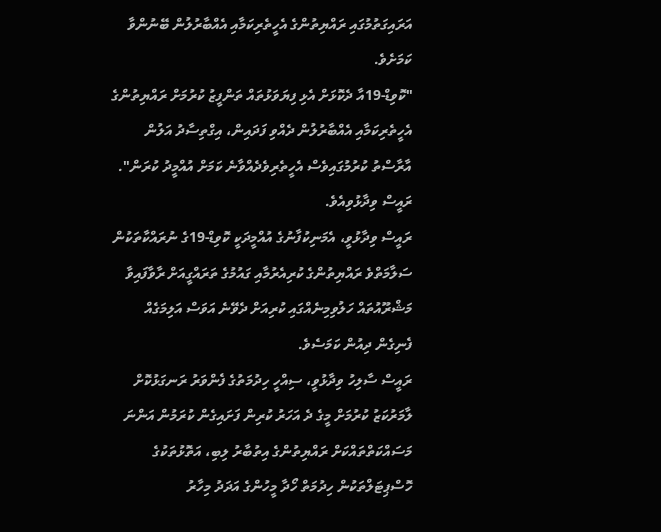އަރައިގަތުމުގައި ރައްޔިތުންގެ އެހީތެރިކަމާއި އެއްބާރުލުން ބޭނުންވާ ކަމަށެވެ.
"ކޮވިޑް-19އާ ދެކޮޅަށް އެޅި ފިޔަވަޅުތައް ތަންފީޒު ކުރުމަށް ރައްޔިތުންގެ އެހީތެރިކަމާއި އެއްބާރުލުން ދެއްވި ފަދައިން، އިގްތިސާދު އަލުން އާރާސްތު ކުރުމުގައިވެސް އެހީތެރިވެދެއްވާނެ ކަމަށް އުއްމީދު ކުރަން". ރައީސް ވިދާޅުވިއެވެ.
ރައީސް ވިދާޅުވީ، އެމަނިކުފާނުގެ އުއްމީދަކީ ކޮވިޑް-19ގެ ނުރައްކާތަކުން ސަލާމަތްވެ ރައްޔިތުންގެ ކުރިއެރުމާއި ގައުމުގެ ތަރައްގީއަށް ރާވާފައިވާ މަޝްރޫއުތައް ހަލުވިމިނެއްގައި ކުރިއަށް ދެވޭނެ އަވަސް އަލިމަގެއް ފެނިގެން ދިއުން ކަމަސެވެ.
ރައީސް ސާލިހު ވިދާޅުވީ، ސިއްހީ ހިދުމަތުގެ ފެންވަރު ރަނގަޅުކޮށް ލާމަރުކަޒު ކުރުމަށް މީގެ ދެ އަހަރު ކުރިން ފަށައިގެން ކުރަމުން އަންނަ މަސައްކަތްތައްކަށް ރައްޔިތުންގެ އިތުބާރު ލިބި، އަތޮޅުތަކުގެ ހޮސްޕިޓަލްތަކުން ހިދުމަތް ހޯދާ މީހުންގެ އަދަދު މިހާރު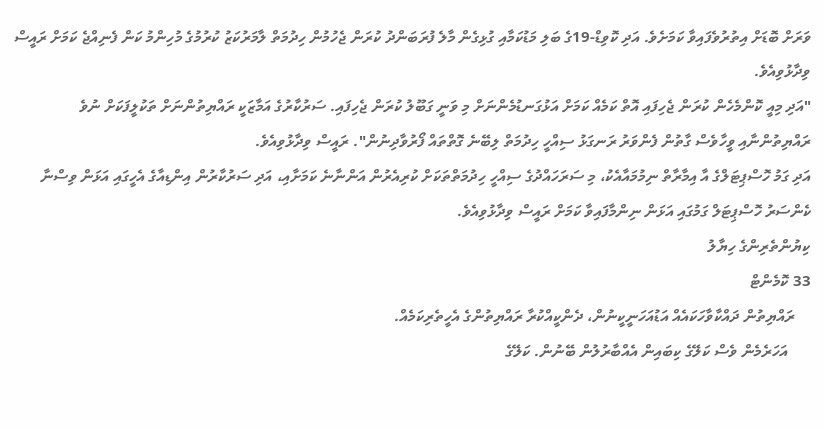ވަރަށް ބޮޑަށް އިތުރުވެފައިވާ ކަމަށެވެ. އަދި ކޮވިޑް-19ގެ ބަލި މަޑުކަމާއި ގުޅިގެން މާލެ ފުރަބަންދު ކުރަން ޖެހުމުން ހިދުމަތް ލާމަރުކަޒު ކުރުމުގެ މުހިންމު ކަން ފެނިއްޖެ ކަމަށް ރައީސް ވިދާޅުވިއެވެ.
"އަދި މިއީ ކޮންމެހެން ކުރަން ޖެހިފައި އޮތް ކަމެއް ކަމަށް އަޅުގަނޑުމެންނަށް މި ވަނީ ގަބޫލު ކުރަން ޖެހިފައި. ސަރުކާރުގެ އަމާޒަކީ ރައްޔިތުންނަށް ތަކުލީފަކަށް ނުވެ ރައްޔިތުންނާއި ވީހާވެސް ގާތުން ފެންވަރު ރަނގަޅު ސިއްހީ ހިދުމަތް ލިބޭނެ ގޮތްތައް ފޯރުވާދިނުން". ރައީސް ވިދާޅުވިއެވެ.
އަދި ގަމު ހޮސްޕިޓަލްގެ އާ އިމާރާތް ނިމުމައާއެކު، މި ސަރަހައްދުގެ ސިއްހީ ހިދުމަތްތަކަށް ކުރިއެރުން އަންނާނެ ކަމަށާއި، އަދި ސަރުކާރުން އިންޑިއާގެ އެހީގައި އަޅަން ވިސްނާ ކެންސަރު ހޮސްޕިޓަލް ގަމުގައި އަޅަން ނިންމާފައިވާ ކަމަށް ރައީސް ވިދާޅުވިއެވެ.
ކިޔުންތެރިންގެ ހިޔާލު
33 ކޮމެންޓް
    ރައްޔިތުން ދައްކާވާހަކައެއް އަޑުއަހަނީކީނުން، ދެންކީއްކުރާ ރައްޔިތުންގެ އެހީތެރިކަމެއް.
      އަހަރެމެން ވެސް ކަލޭގެ ކިބައިން އެއްބާރުލުން ބޭނުން. ކަލޭގެ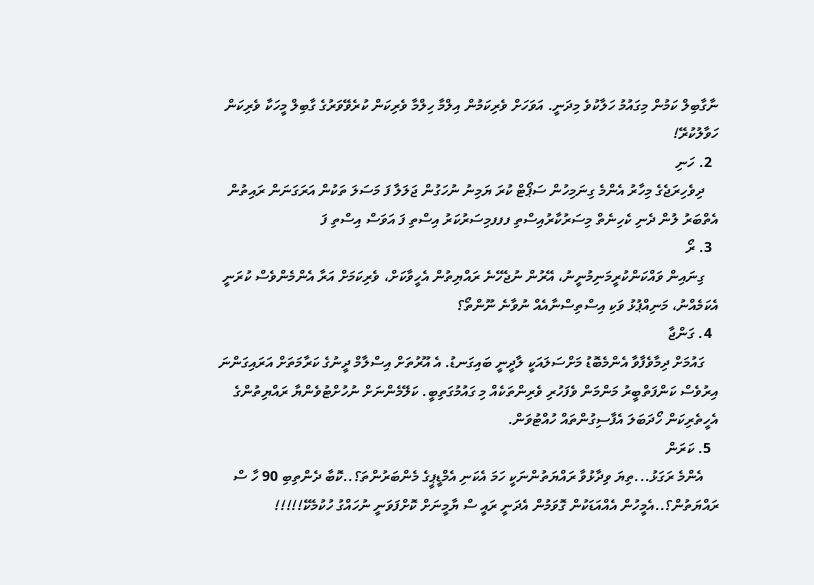ނާގާބިލް ކަމުން މިގައުމު ހަލާކުވެ މިދަނީ. އަވަހަށް ވެރިކަމުން އިލްމާ ހިލްމާ ވެރިކަން ކުރެވޭވަރުގެ ގާބިލް މީހަކާ ވެރިކަން ހަވާލުކުރޭ!
  2. ހަނި
    ދިވެހިރަޖެގެ މިހާރު އެންމެ ގިނަމިހުން ސަޕޯޓް ކުރަ ޔަމިނު ނުހަގުން ޖަލަލާ ފަ މަސަލަ ތަކުން އަރަގަނަން ރައިތުން އެތްބަރު ލުން ދެނި ކެހިނެތް މިސަރުކާރުއިސްތި ފފފމިސަރުކަރު އިސްތި ފަ އަވަސް އިސްތި ފަ
  3. ރޯ
    ގިނައިން ވައްކަންކުރީމަނިމުނީނު، އޭރުން ނުޖެހޭނެ ރައްޔިތުން އެހީވާކަށް، ވެރިކަމަށް އަރާ އެންމެންވެސް ކުރަނީ އެކަމެއްނު، މަނިއްޕުޅު ވަކި އިސްތިސްނާއެއް ނުވާނެ ނޫންތޯ؟
  4. ގަންޖާ
    ގައުމަށް ދިމާވެފާވާ އެންމެބޮޑު މަށްސަލައަކީ ލާދީނީ ބައިގަނޑު. އެ އޫރުތަށް އިސްލާމް ދީނުގެ ކަރާމަތަށް އަރައިގަންނަ އިރުވެސް ކަންފަތްބީރު މަންމަން ވެފަހުރި ވެރިންތަކެއް މި ގައުމުގަތިބީ. ކަލޭމެންނަށް ނުހުށްޓުވެންޔާ ރައްޔިތުންގެ އެހީތެރިކަން ހޯދަބަލަ އެފާސިގުންތައް ހުއްޓުވަން.
  5. ކަރަން
    އެންމެ ރަގަޅު...ތިޔަ ވިދާޅުވާ ރައްޔަތުންނަކީ ހަމަ އެކަނި އެމްޑީޕީގެ މެންބަރުންތަ؟..ކޮބާ ދެންތިބި 90 ހާ ސް ރައްޔަތުން؟..އެމީހުން އެއްއަޑަކުން ގޮވަމުން އެދަނީ ރައީ ސް ޔާމީނަށް ކޮށްފަވަނީ ނުހައްގު ހުކުމެކޭ!!!!!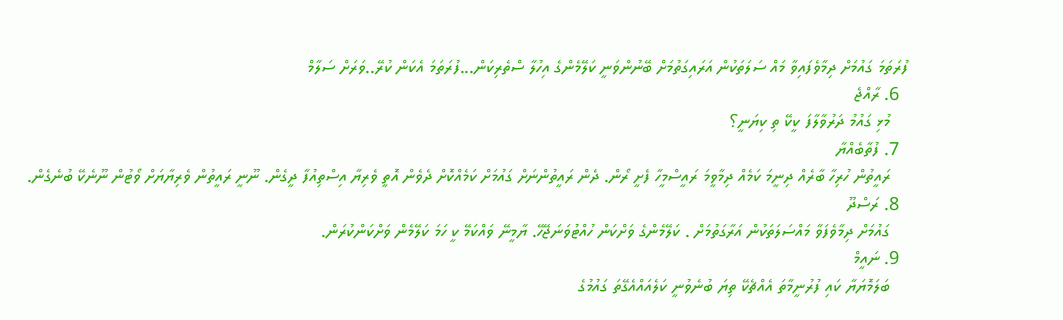ފުރަތަމަ ގައުމަށް ދިމާވެފައިވާ މައް ސަލަތަކުން އަރައިގަތުމަށް ބޭނުންވަނީ ކަލޭމެންގެ އިހުލާ ސްތެރިކަން...ފުރަތަމަ އެކަން ކުރޭ..ވަރަށް ސަލާމް
  6. ރާއްޖެ
    މުޅި ގައުމު ދަރުވާލާފަ ކީކޭ ތި ކިޔަނީ؟
  7. ފުތާބެއްޔާ
    ރައީތުން ހުރިހާ ބާރެއް ދިނީމަ ކަމެއް ދިމާވީމަ ރައީސްމީހާ ފެށީ ރޯން. ދެން ރައީތުންނަށް ގައުމަށް ކަމެއްކޮށް ދެވެން އޮތީ ވެރިޔާ އިސްތިއުފާ ދީގެން. ނޫނީ ރައީތުން ވެރިޔާޔަށް ވޯޓުން ނޫނެކޭ ބުނެގެން.
  8. ރަސްދޫ
    ގައުމަށް ދިމާވެފަވާ މައްސަލަތަކުން އަރާގަތުމަށް . ކަލޭމެންގެ ވަށްކަން ހުއްޓުވަނަޖޭހޭ. ޔާމީނޭ ވައްކަމޭ ކީ ހަމަ ކަލޭމެން ވަށްކަންކުރަން.
  9. ނައީމް
    ބަލަމޮޔަޔާ ކައި ފުރުނީމާތަ އެއްޗެކޭ ތިޔަ ބުނެވުނީ ކަލެއައްއެގޭތަ ގައުމުގެ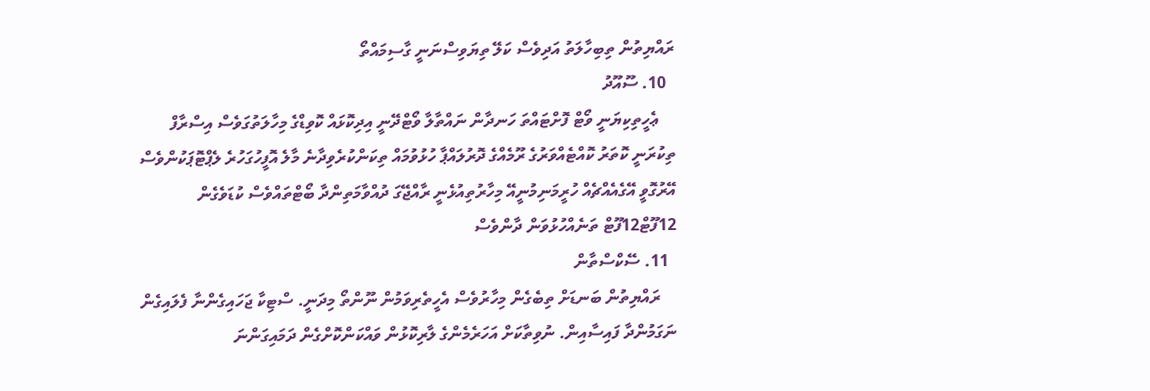ރައްޔިތުން ތިބިހާލަތު އަދިވެސް ކަލޭ ތިޔަވިސްނަނީ ގާސިމައްތޯ
  10. ސޫއޫދު
    ޢެހީތިކިޔަނީ ވޯޓް ފޮށްޓައްތަ ހަނދާން ނައްތާލާ ވޯޓްދޭނީ އިދިކޮޅައް ކޮވިޑްގެ މިހާލަތުގަވެސް އިސްރާފް ތިކުރަނީ ކޮތަރު ކޮއްޓެއްވަރުގެ ރޫމެއްގެ ދޮރުލައްޕާ ހުޅުވުމައް ތިކަންކުރެވިދާނެ މާލެ އޮފީހުގަހުރެ ލެޕްޓޮޕަކުންވެސް އޭރުގޮވީ އޭގެއެއްޗެއް ހުރީމަނިމުނީއޭ މިހާރުތިއުޅެނީ ރާއްޖޭގަ ދުއްވާމަތިންދާ ބޯޓްތައްވެސް ކުޑަވެގެން 12ފޫޓް12ފޫޓް ތަނެއްހުޅުވަން ދާންވެސް
  11. ސޭކްސްތާން
    ރައްޔިތުން ބަނޑަށް ތިބެގެން މިހާރުވެސް އެހީތެރިވަމުން ނޫންތޯ މިދަނީ. ސްޓިކާ ޖަހައިގެންނާ ފެލައިގެން ނަގަމުންދާ ފައިސާއިން. ނުވިތާކަށް އަހަރެމެންގެ ލާރިކޮޅުން ވައްކަންކޮށްގެން ދަމައިގަންނަ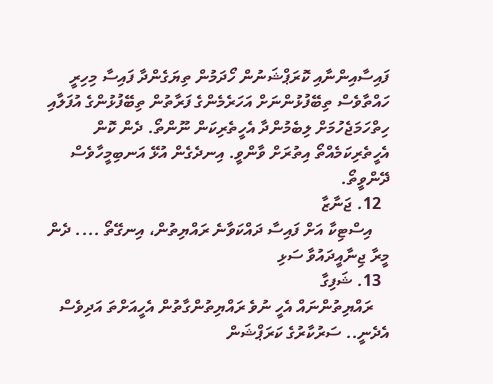ފައިސާއިންނާއި ކޮރަޕްޝަނުން ހޯދަމުން ތިޔަގެންދާ ފައިސާ މިހިރީ ހައްތާވެސް ތިބޭފުޅުންނަށް އަހަރެމެންގެ ފަރާތުން ތިބޭފުޅުންގެ އުފަލާއި ހިތްހަމަޖެހުމަށް ލިބެމުންދާ އެހީތެރިކަން ނޫންތޯ. ދެން ކޮން އެހީތެރިކަމެއްތޯ އިތުރަށް ވާންވީ. އިނދެގެން އުޅޭ އަނބިމީހާވެސް ދޭންވީތޯ.
  12. ޖަނާޒާ
    އިސްޓިކާ އަށް ފައިސާ ދައްކަވާނެ ރައްޔިތުން، އިނގޭތޯ .... ދެން މީރާ ޖިނާއީދައުވާ ސަޅި
  13. ޝަފިގާ
    ރައްޔިތުންނައް އެހީ ނުވެ ރައްޔިތުންގާތުން އެހީއަށްތަ އަދިވެސް އެދެނީ.. ސަރުކާރުގެ ކަރަޕްޝަން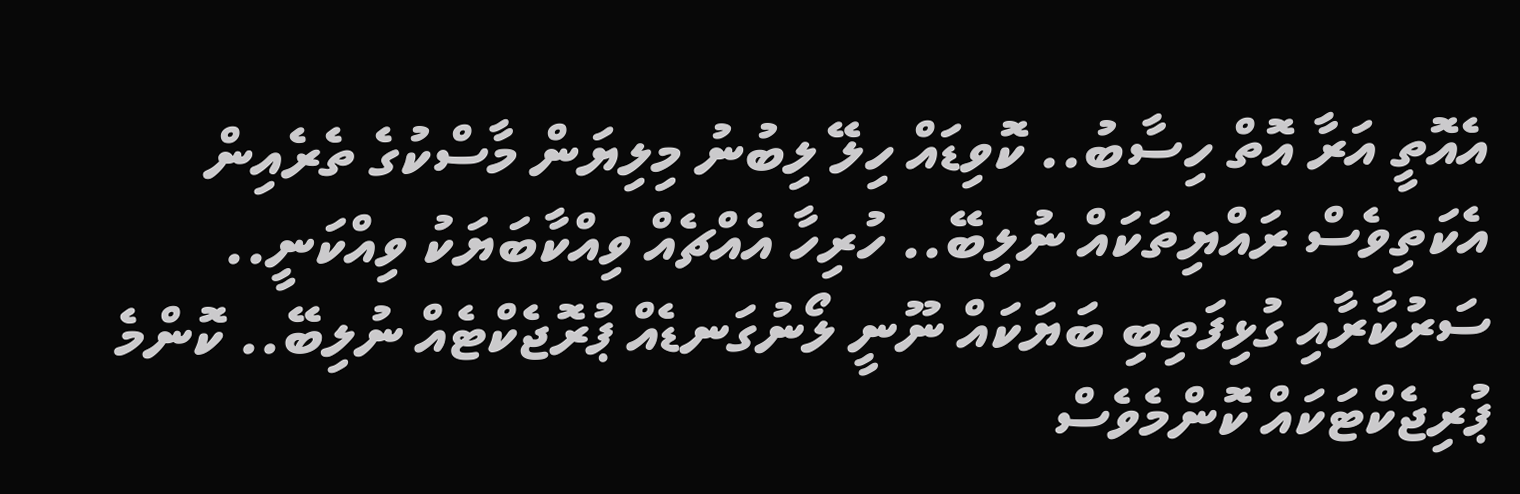އެއޮތީ އަރާ އޮތް ހިސާބު.. ކޮވިޑައް ހިލޭ ލިބުނު މިލިޔަން މާސްކުގެ ތެރެއިން އެކަތިވެސް ރައްޔިތަކައް ނުލިބޭ.. ހުރިހާ އެއްޗެއް ވިއްކާބަޔަކު ވިއްކަނީ.. ސަރުކާރާއި ގުޅިފަތިބި ބަޔަކައް ނޫނީ ލޯނުގަނޑެއް ޕުރޮޖެކްޓެއް ނުލިބޭ.. ކޮންމެ ޕުރިޖެކްޓަކައް ކޮންމެވެސް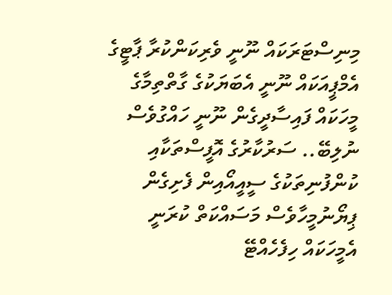މިނިސްޓަރަކައް ނޫނީ ވެރިކަންކުރާ ޕާޓީގެ އެމްޕީއަކައް ނޫނީ އެބަޔަކުގެ ގާތްތިމާގެ މީހަކައް ފައިސާދީގެން ނޫނީ ހައްގުވެސް ނުލިބޭ.. ސަރުކާރުގެ އޮފީސްތަކާއި ކުންފުނިތަކުގެ ސީއީއޯއިން ފެށިގެން ޕިޔޯނުމީހާވެސް މަސައްކަތް ކުރަނީ އެމީހަކައް ހިފެހެއްޓޭ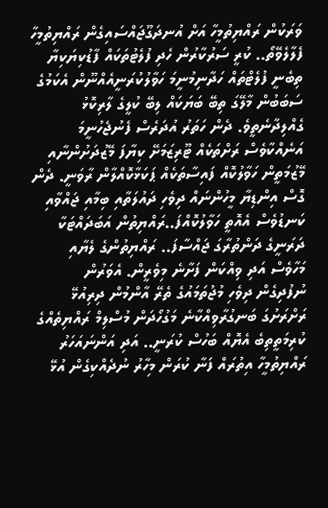ވަރަކުން ރައްޔިތުމީހާ އަށް އުނދަގޫޖައްސައިގެން ރައްޔިތުމީހާ ފެލާލެވޭތޯ.. ކުރީ ސަރުކާރުން ހެދި ފުލެޓުތަކައް ފާޑުކިޔަކިޔާ ތިބެނީ ފުލެޓްތައް ހަދާނިމުނީމަ ހަވާލުކުރަނީއެއްނޫން އެކަމުގެ ސަބަބުން މާލޭގަ ތިބޭ ބަޔަކައް ލިބޭ ކުލީގެ ލާރިކޮޅު ގެއްލިދާނެތީވެ. ދެން ހަތަރު އުދަރެސް ފެނުޖެހުނީމަ އަނެއްކާވެސް ރަށްތަކެއް ޓޫރިޒަމަށޭ ކިޔާފަ މޭޒުދަށުންނާއި މޭޒުމަތީން ހަވާލުކޮއް ފައިސާތަކެއް ޕަކަޅާކޮއްލާން ރާވަނީ. ދެން ގޮސް އިންޑިޔާ މީހުންނައް ދިވެހި ދައުލަތާއި ބިމާއި ޖައްވާއި ކަނޑުވެސް އެއޮތީ ހަވާލުކޮއްފަ..ރައްޔިތުން އަބަދައްޓަކާ ދަރަނީގެ ދަންތުރާގަ ޖައްސާފަ.. ރައްޔިތުންގެ ލެޔާއި މަހާވެސް އަދި ވިއްކަން ފަށާނެ މިވެރީން. އެވަރުން ނުފުދިގެން ދިވެހި މުޖުތަމައުގެ ތެރޭ އާންމުން ދިރިއުޅޭ ރަށްރަށުގަ ބަނގުރާވިއްކާނެ މަގުހޯދަން މުސްލިމް ރައްޔިތެއްގެ ކުރިމަތީތިބެ އެޔޮއް ބަހުސް ކުރަނީ.. އަދި އަންނައަހަރު ރައްޔިތުމީހާ އިތުރައް ފަނާ ކުރަން މިހާރު ނުދެއްކިގެން އުޅޭ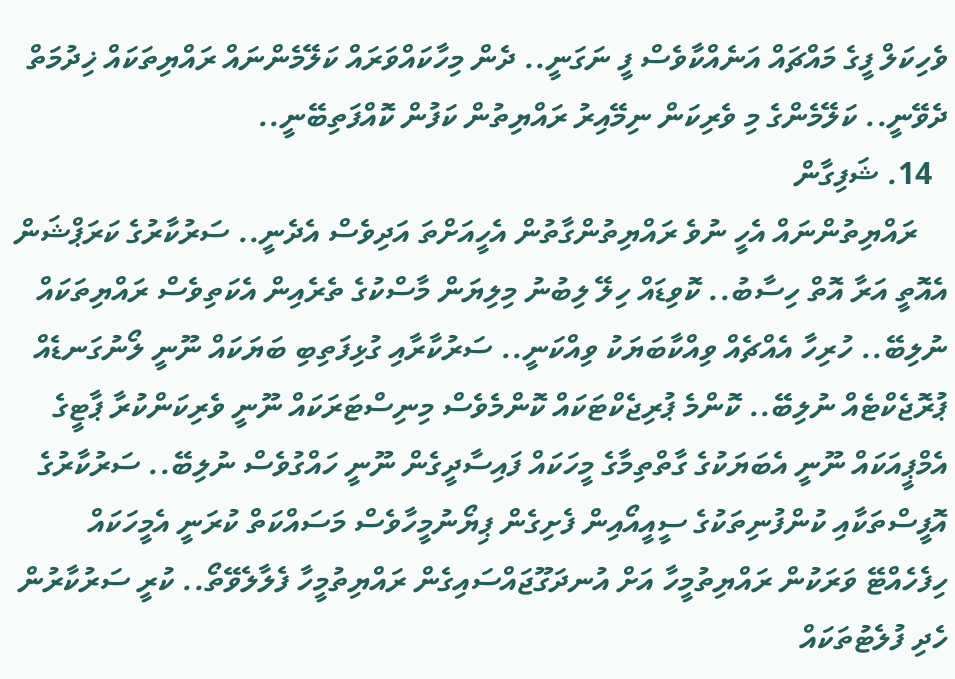ވެހިކަލް ފީގެ މައްޗައް އަނެއްކާވެސް ފީ ނަގަނީ.. ދެން މިހާކައްވަރައް ކަލޭމެންނައް ރައްޔިތަކައް ޚިދުމަތް ދެވޭނީ.. ކަލޭމެންގެ މި ވެރިކަން ނިމޭއިރު ރައްޔިތުން ކަފުން ކޮއްފަތިބޭނީ..
  14. ޝަފިގާން
    ރައްޔިތުންނައް އެހީ ނުވެ ރައްޔިތުންގާތުން އެހީއަށްތަ އަދިވެސް އެދެނީ.. ސަރުކާރުގެ ކަރަޕްޝަން އެއޮތީ އަރާ އޮތް ހިސާބު.. ކޮވިޑައް ހިލޭ ލިބުނު މިލިޔަން މާސްކުގެ ތެރެއިން އެކަތިވެސް ރައްޔިތަކައް ނުލިބޭ.. ހުރިހާ އެއްޗެއް ވިއްކާބަޔަކު ވިއްކަނީ.. ސަރުކާރާއި ގުޅިފަތިބި ބަޔަކައް ނޫނީ ލޯނުގަނޑެއް ޕުރޮޖެކްޓެއް ނުލިބޭ.. ކޮންމެ ޕުރިޖެކްޓަކައް ކޮންމެވެސް މިނިސްޓަރަކައް ނޫނީ ވެރިކަންކުރާ ޕާޓީގެ އެމްޕީއަކައް ނޫނީ އެބަޔަކުގެ ގާތްތިމާގެ މީހަކައް ފައިސާދީގެން ނޫނީ ހައްގުވެސް ނުލިބޭ.. ސަރުކާރުގެ އޮފީސްތަކާއި ކުންފުނިތަކުގެ ސީއީއޯއިން ފެށިގެން ޕިޔޯނުމީހާވެސް މަސައްކަތް ކުރަނީ އެމީހަކައް ހިފެހެއްޓޭ ވަރަކުން ރައްޔިތުމީހާ އަށް އުނދަގޫޖައްސައިގެން ރައްޔިތުމީހާ ފެލާލެވޭތޯ.. ކުރީ ސަރުކާރުން ހެދި ފުލެޓުތަކައް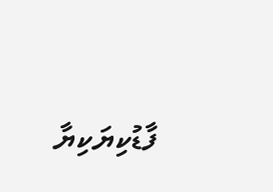ފާޑުކިޔަކިޔާ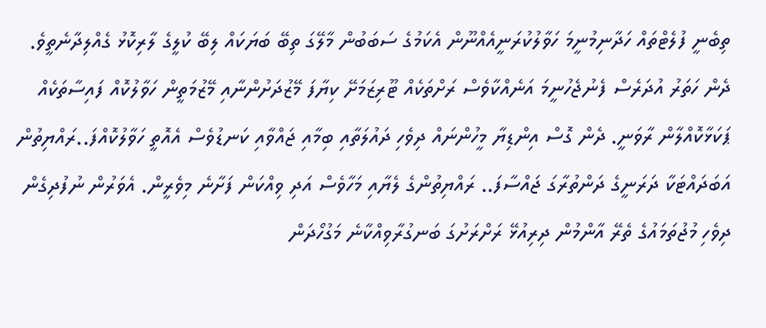ތިބެނީ ފުލެޓްތައް ހަދާނިމުނީމަ ހަވާލުކުރަނީއެއްނޫން އެކަމުގެ ސަބަބުން މާލޭގަ ތިބޭ ބަޔަކައް ލިބޭ ކުލީގެ ލާރިކޮޅު ގެއްލިދާނެތީވެ. ދެން ހަތަރު އުދަރެސް ފެނުޖެހުނީމަ އަނެއްކާވެސް ރަށްތަކެއް ޓޫރިޒަމަށޭ ކިޔާފަ މޭޒުދަށުންނާއި މޭޒުމަތީން ހަވާލުކޮއް ފައިސާތަކެއް ޕަކަޅާކޮއްލާން ރާވަނީ. ދެން ގޮސް އިންޑިޔާ މީހުންނައް ދިވެހި ދައުލަތާއި ބިމާއި ޖައްވާއި ކަނޑުވެސް އެއޮތީ ހަވާލުކޮއްފަ..ރައްޔިތުން އަބަދައްޓަކާ ދަރަނީގެ ދަންތުރާގަ ޖައްސާފަ.. ރައްޔިތުންގެ ލެޔާއި މަހާވެސް އަދި ވިއްކަން ފަށާނެ މިވެރީން. އެވަރުން ނުފުދިގެން ދިވެހި މުޖުތަމައުގެ ތެރޭ އާންމުން ދިރިއުޅޭ ރަށްރަށުގަ ބަނގުރާވިއްކާނެ މަގުހޯދަން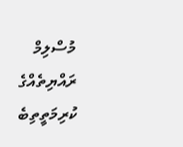މުސްލިމް ރައްޔިތެއްގެ ކުރިމަތީތިބެ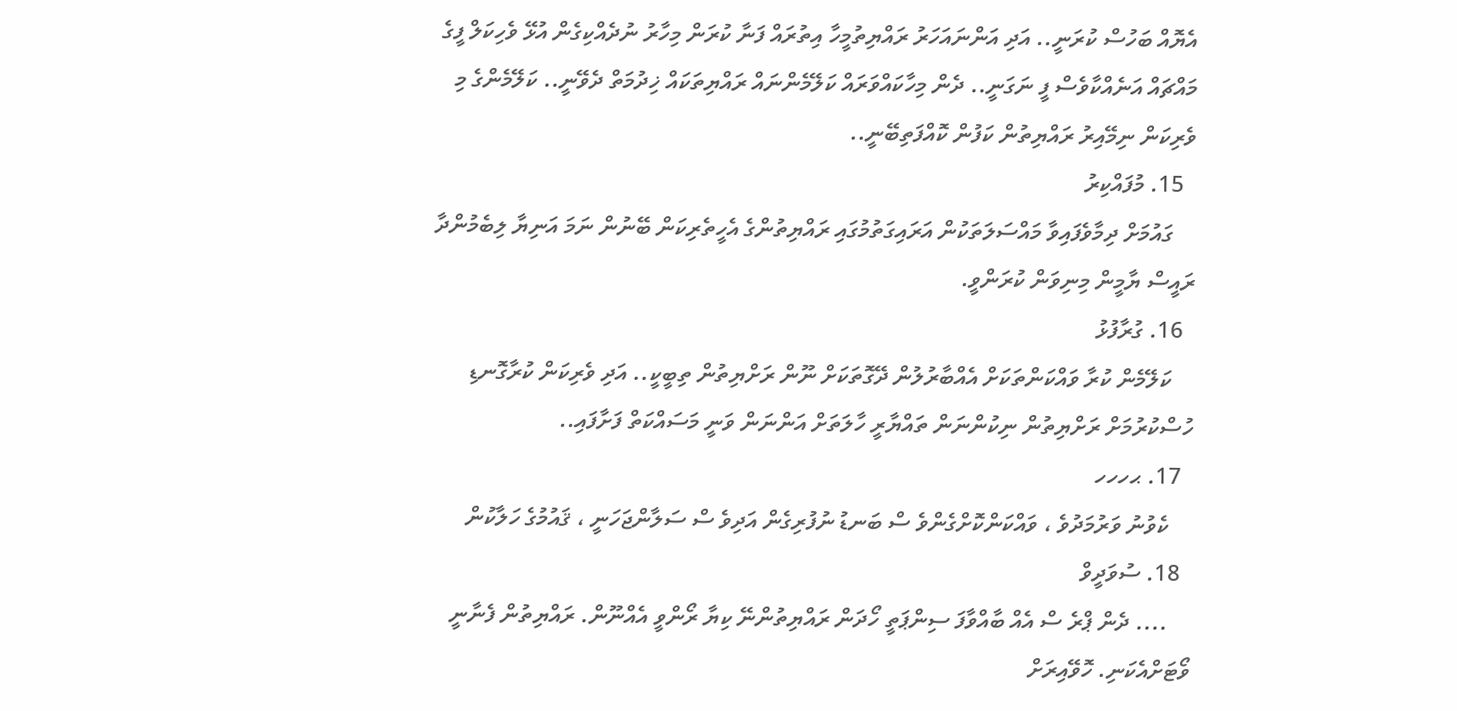އެޔޮއް ބަހުސް ކުރަނީ.. އަދި އަންނައަހަރު ރައްޔިތުމީހާ އިތުރައް ފަނާ ކުރަން މިހާރު ނުދެއްކިގެން އުޅޭ ވެހިކަލް ފީގެ މައްޗައް އަނެއްކާވެސް ފީ ނަގަނީ.. ދެން މިހާކައްވަރައް ކަލޭމެންނައް ރައްޔިތަކައް ޚިދުމަތް ދެވޭނީ.. ކަލޭމެންގެ މި ވެރިކަން ނިމޭއިރު ރައްޔިތުން ކަފުން ކޮއްފަތިބޭނީ..
  15. މުފައްކިރު
    ގައުމަށް ދިމާވެފައިވާ މައްސަލަތަކުން އަރައިގަތުމުގައި ރައްޔިތުންގެ އެހީތެރިކަން ބޭނުން ނަމަ އަނިޔާ ލިބެމުންދާ ރައީސް ޔާމީން މިނިވަން ކުރަންވީ.
  16. ގުރާފުޅު
    ކަލޭމެން ކުރާ ވައްކަންތަކަށް އެއްބާރުލުން ދޭގޮތަކަށް ނޫން ރަށްޔިތުން ތިބީކީ.. އަދި ވެރިކަން ކުރާގޮނޑި ހުސްކުރުމަށް ރަށްޔިތުން ނިކުންނަން ތައްޔާރީ ހާލަތަށް އަންނަން ވަނީ މަސައްކަތް ފަށާފައި..
  17. ޙހހހ
    ކެވުނު ވަރުމަދުވެ ، ވައްކަންކޮށްގެންވެ ސް ބަނޑު ނުފުރިގެން އަދިވެ ސް ސަލާންޖަހަނީ ، ޤައުމުގެ ހަލާކުން
  18. ސުވަދީވް
    .... ދެން ޕްރެ ސް އެއް ބާއްވާފަ ސިންޕަތީ ހޯދަން ރައްޔިތުންނޭ ކިޔާ ރޯންވީ އެއްނޫން. ރައްޔިތުން ފެނާނީ ވޯޓަށްއެކަނި. ހޮވޭއިރަށް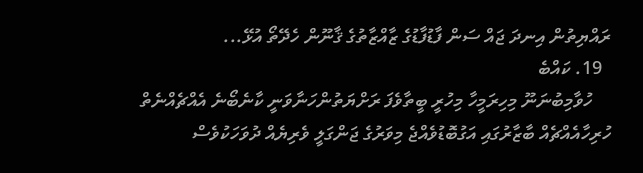ރައްޔިތުން އިނދަ ޖައް ސަން ފާޑުފާޑުގެ ޒާއްޒާތުގެ ޤާނޫން ހެދޭތޯ އުޅޭ...
  19. ކައްބެ
    ހުވާމިބުނަނޫ މިހިރަމީހާ މިހުރީ ބީތާވެފަ ރަށްޔަތުންހަނާވަނީ ކާނެބޯނެ އެއްޗެއްނެތް ހުރިހާއެއްޗެއް ބާޒާރުގައި އަގުބޮޑުވެއްޖެ މިވަރުގެ ޖަންގަލީ ވެރިޔެއް ދުވަހަކުވެސް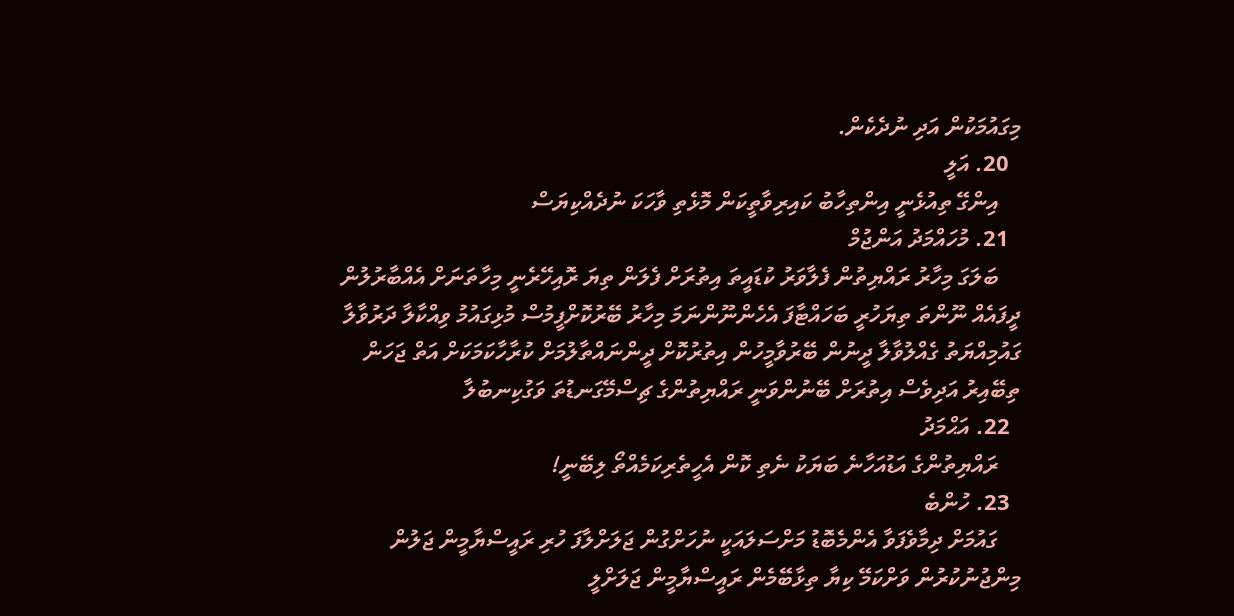މިގައުމަކުން އަދި ނުދެކެން.
  20. އަލީ
    އިންގޭ ތިއުޅެނީ އިންތިހާބު ކައިރިވާތީކަން މޮޅެތި ވާހަކަ ނުދެއްކިޔަސް
  21. މުހައްމަދު އަންޖުމް
    ބަލަގަ މިހާރު ރައްޔިތުން ފެލާވަރު ކުޑައީތަ އިތުރަށް ފެލަން ތިޔަ ރޮއިހޭރެނީ މިހާތަނަށް އެއްބާރުލުން ދީފައެއް ނޫންތަ ތިޔަހުރީ ބަހައްޓާފަ އެހެންނޫންނަމަ މިހާރު ބޭރުކޮށްފީމުސް މުޅިގައުމު ވިއްކާލާ ދަރުވާލާ ގައުމިއްޔަތު ގެއްލުވާލާ ދީނުން ބޭރުވާމީހުން އިތުރުކޮށް ދީންނައްތާލުމަށް ކުރާހާކަމަކަށް އަތް ޖަހަން ތިބޭއިރު އަދިވެސް އިތުރަށް ބޭނުންވަނީ ރައްޔިތުންގެ ޗިސްމޭގަނޑުތަ ވަގުކިނބުލާ
  22. އަޙްމަދު
    ރައްޔިތުންގެ އަޑުއަހާނެ ބަޔަކު ނެތި ކޮން އެހީތެރިކަމެއްތޯ ލިބޭނީ!
  23. ހުންބެ
    ގައުމަށް ދިމާވެފަވާ އެންމެބޮޑު މަށްސަލައަކީ ނުހަށްގުން ޖަލަށްލާފަ ހުރި ރައީސްޔާމީން ޖަލުން މިންޖުނުކުރުން ވަށްކަމޭ ކިޔާ ތިޅާބޭމެން ރައީސްޔާމީން ޖަލަށްލީ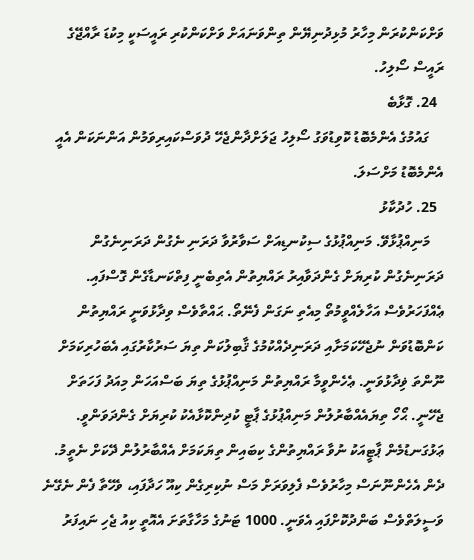ވަށްކަންކުރަން މިހާރު މުޅިދުނިޔޭން ތިންވަނައަށް ވަށްކަންކުރި ރައީސަކީ މިކުޑަ ރާއްޖޭގެ ރައީސް ސޯލިހު.
  24. ގޮޅާބެ
    ގައުމުގެ އެންމެބޮޑު ކޮވިޑުވަގު ސޯލިހު ޖަލަށްދާންޖެހޭ ދުވަސްކައިރިވަމުން އަންނަކަން އެއީ އެންމެބޮޑު މަށްސަލަ.
  25. ހުދުކާޅު
    މަނިއްޕުޅާވޭ. މަނިއްޕުޅުގެ ސިކުނޑިއަށް ސަވާރުވާ ދަރަނި ނެގުން ދަރަނިނެގުން ދަރަނިނެގުން ކުރިޔަށް ގެންދަވާއިރު ރައްޔިތުން އެތިބެނީ ފިތްކަނޑާގެން ގޮސްފައި. ޢެއްފަހަރުވެސް އަހާލެއްވީމުތޯ މިއެތި ނަގަން ފެނޭތޯ. ޙައްތާވެސް ވިދާޅުވަނީ ރައްޔިތުން ކަންބޮޑުވަން ނުޖެހޭކަމަށާއި ދަރަނިދެއްކުމުގެ ޤާބިލުކަން ތިޔަ ސަރުކާރުގައި އެބަހުރިކަމަށް ނޫންތަ ޥިދާޅުވަނީ. ޢެހެންވީމާ ރައްޔިތުން މަނިއްޕުޅުގެ ތިޔަ ބަސްއަހަން މިއަދު ފަހަތަށް ޖެހޭނީ. ޙޯހޯ ތިޔައެއްބާރުލުން މަނިއްޕުޅުގެ ޕާޓީ ކުދިންކޮޅާއެކު ކުރިޔަށް ގެންދަވަންވީ. ޢަޅުގަނޑުމެން ޕާޓީއަކު ނުވާ ރައްޔިތުންގެ ކިބައިން ތިޔަކަމަށް އެއްބާރުލުން ދޭކަށް ނެތީމު. ދެން އެހެންނޫނަސް މިހާރުވެސް ފެލިވަރަށް މަސް ނުކިރިގެން ކިއޫ ހަދާފައި، ވެހޭތާ ފެން ނެގޭނެ ވަސީލަތްވެސް ބަންދުކޮށްފައި އެވަނީ. 1000 ޓަނުގެ މަހާގާތަށަ އެއޮތީ ކިއު ޖެހި ނައިފަރު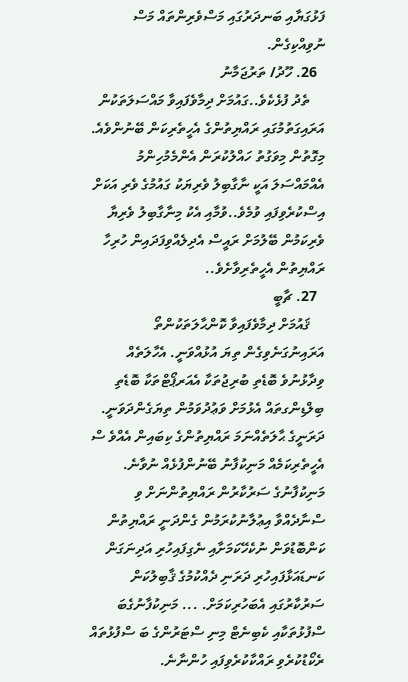ފަޅުގަޔާއި ބަނދަރުގައި މަސްވެރިންތައް މަސް ނުވިއްކިގެން.
  26. ހޫދު/ ތަރުޖަމާނު
    ތެދު ފުޅެކެވެ..ގައުމަށް ދިމާވެފައިވާ މައްސަލަތަކުން އަރައިގަތުމުގައި ރައްޔިތުންގެ އެހީތެރިކަން ބޭނުންވެއެ. މިގޮތުން މިވަގުތު ހައްލުކުރަން އެންމެމުހިންމު އެއްމައްސަލަ އަކީ ނާގާބިލު ވެރިޔަކު ގައުމުގެ ވެރި އަކަށް އިސްކުރެވިފައި ވުމެވެ..ވުމާއި އެކު މިނާގާބިލު ވެރިޔާ ވެރިކަމުން ބޭލުމަށް ރައީސް އެދިލެއްވިފަދައިން ހުރިހާ ރައްޔިތުން އެހީތެރިވާށެވެ..
  27. ޗާބީ
    ޤައުމަށް ދިމާވެފައިވާ ކޮންޙާލަތަކުންތޯ އަރައިނުގަނެވިގެން ތިޔަ އުޅުއްވަނީ. އެހާލަތެއް ވިދާޅުނުވެ ބޮޑެތި ބުރިޖުތަކާ އެއަރޕޯޓްތަކާ ބޮޑެތި ބިލްޑިންގތައް އެޅުމަށް ވަޢުދުވަމުން ތިޔަގެންދަވަނީ. ދަރަނީގެ ޙާލަތެއްނަމަ ރައްޔިތުންގެ ކިބައިން އެއްވެ ސް އެހީތެރިކަމެއް މަނިކުފާނު ބޭނުންފުޅެއް ނުވާނެ. މަނިކުފާނުގެ ސަރުކާރުން ރައްޔިތުންނަށް ވި ސްނާދެއްވާ އިޢުލާނުކުރަމުން ގެންދަނީ ރައްޔިތުން ކަންބޮޑުވަން ނުކެހޭކަމަށާއި ނެގިފައިހުރި އަދިނަގަން ކަނޑައަޅާފައިހުރި ދަރަނި ދެއްކުމުގެ ޤާބިލުކަން ސަރުކާރުގައި އެބަހުރިކަމަށް. ... މަނިކުފާނުގެބަ ސްފުޅުތަކާއި ކެބިނެޓް މިނި ސްޓަރުންގެ ބަ ސްފުޅުތައް ރެކޯޑުކުރެވި ރައްކާކުރެވިފައި ހުންނާނެ.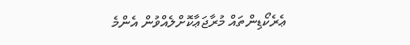ޢެރެކޯޑިންތައް މުރާޖަޢާކޮށްލެއްވުން އެންމެ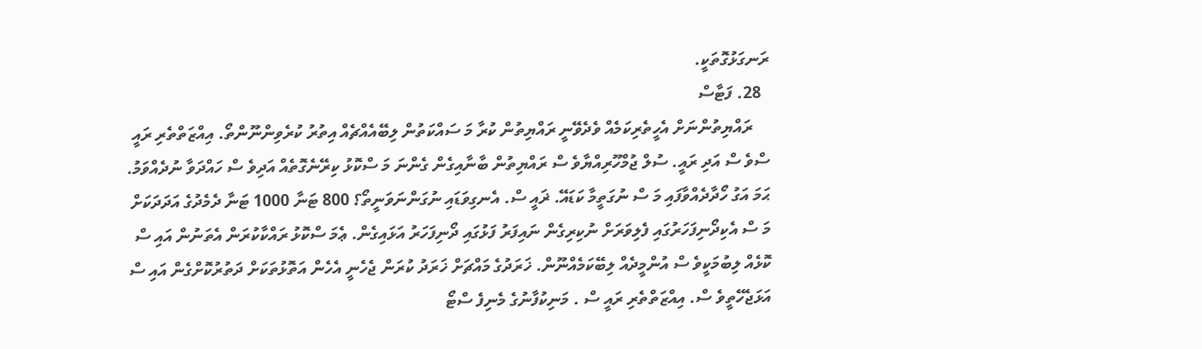ރަނގަޅުގޮތަކީ.
  28. ފަޓާސް
    ރައްޔިތުންނަށް އެހީތެރިކަމެއް ވެދެވޭނީ ރައްޔިތުން ކުރާ މަ ސައްކަތުން ލިބޭއެއްޗެއް އިތުރު ކުރެވިންނޫންތޯ. އިއްޒަތްތެރި ރައީ ސްވެ ސް އަދި ރައީ. ސުލް ޖުމްހޫރިއްޔާވެ ސް ރައްޔިތުން ބާނާއިގެން ގެންނަ މަ ސްކޮޅު ކިރޭނެގޮތެއް އަދިވެ ސް ހައްދަވާ ނުދެއްވަމު. ޙަމަ އަގު ހޯދާދެއްވާފައި މަ ސް ނުގަތީމާ ކަޑައޭ. ޜައީ ސް. އެނގިވަޑައި ނުގަންނަވަނީތޯ؟ 800 ޓަނާ 1000 ޓަނާ ދެމެދުގެ އަދަދަކަށް މަ ސް އެކިދޯނިފަހަރުގައި ފެލިވަރަށް ނުކިރިގެން ނައިފަރު ފަޅުގައި ދޯނިފަހަރު އަޅައިގެން. ޢެމަ ސްކޮޅު ރައްކާކުރަން އެތަނުން އައި ސް ކޮޅެއް ލިބުމަކީވެ ސް އުންމީދެއް ލިބޭކަމެއްނޫން. ޚަރަދުގެ މައްޗަށް ޚަރަދު ކުރަން ޖެހެނީ އެހެން އަތޮޅުތަކަށް ދަތުރުކޮށްގެން އައި ސް އަޅަޖެހޭތީވެ ސް. އިއްޒަތްތެރި ރައީ ސް . މަނިކުފާނުގެ މެނިފެ ސްޓޯ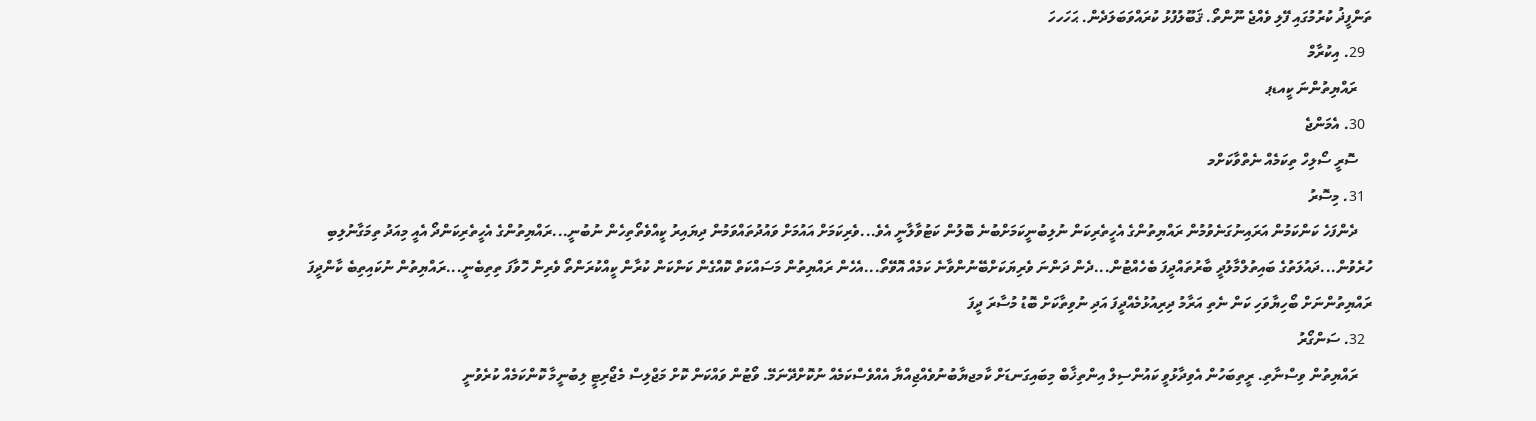ތަންފީޛު ކުރުމުގައި ފޭލި ވެއްޖެ ނޫންތޯ. ޤަބޫލުފުޅު ކުރައްވަބަލަދެން. ޙަހަހހަ
  29. އިކުރާމް
    ރައްޔިތުންނަ ކީއޑޕ
  30. އެމަންޖެ
    ސޮރީ ސޯލިހް ތިކަމެއް ނެތްވާކަށްމ
  31. މިސޮރު
    ދެންފަހެ ކަންކަމުން އަރައިނުގަނެވުމުން ރައްޔިތުންގެ އެހީތެރިކަން ނުލިބުނީކަމަށްބުނެ ބޮލުން ކަޓުވާލާނީ އެވެ...ވެރިކަމަށް އައުމަށް ވައުދުތައްވަމުން ދިޔައިރު ކީއްވެތޯތިހެން ނުބުނީ...ރައްޔިތުންގެ އެހީތެރިކަންދޯ އެއީ މިއަދު ތިމަގާނުލިބި ހުރެވުން...ދައުލަތުގެ ބައިތުލްމާލުދީ ބާރުތައްދީފަ ބެހެއްޓުން...ދެން ދަންނަ ވެރިޔަކަށްބޭނުންވާނެ ކަމެއް އޮވޭތޯ...އެހެން ރައްޔިތުން މަސައްކަތް ކޮއްގެން ކަންކަން ކުރާން ކީއްކުރަންތޯ ވެރިން ހޮވާފަ ތިތިބެނީ...ރައްޔިތުން ނުކައިތިބެ ކާންދީފަ ރައްޔިތުންނަށް ބޯހިޔާވަހި ކަން ނެތި އަރާމު ދިރިއުޅުމެއްދީފަ އަދި ނުވިތާކަށް ބޮޑު މުސާރަ ދީފަ
  32. ސަންގޯރު
    ރައްޔިތުން ވިސްނާތި. ރީތިބަހުން އެވިދާޅުވީ ކައުންސިލް އިންތިޚާބް މިބައިގަނޑަށް ކާމޖޔާބުނުވެއްޖިއްޔާ އެއްވެސްކަމެއް ނުކޮށްދޭނަމޭ. ވޯޓުން ވައްކަން ކޮށް މަޖްލިސް މެޖޯރިޓީ ލިބުނީމާ ކޮންކަމެއް ކުރެވުނީ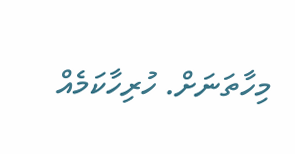މިހާތަނަށް. ހުރިހާކަމެއް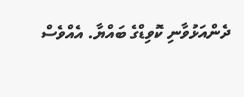ދެންއަޅުވާނި ކޮވިޑްގެ ބައްޔާ. އެއްވެސް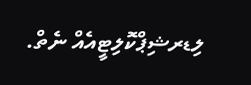ލިޑރޝިޕްކޮލިޓީއެއް ނެތް.